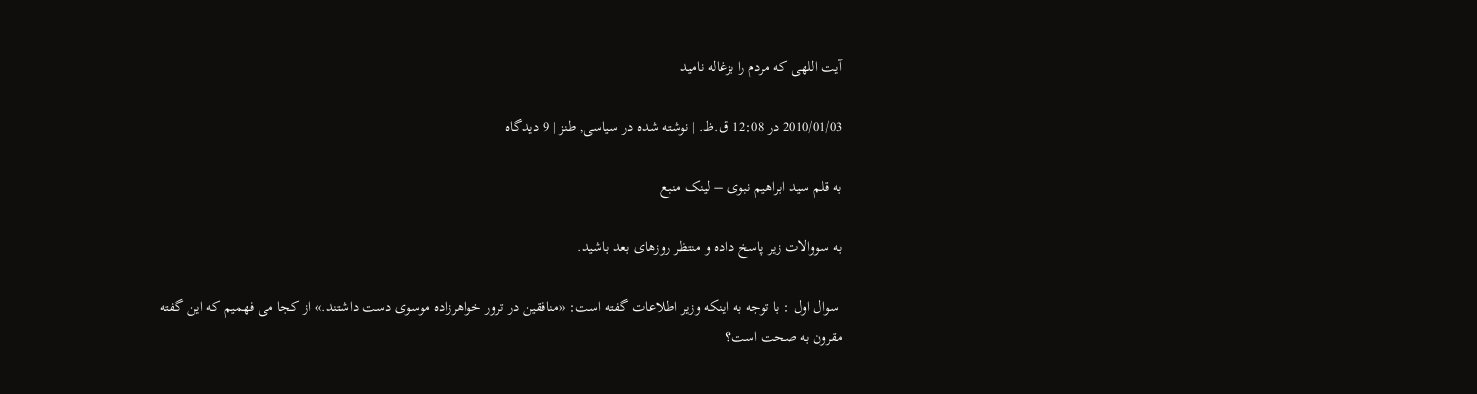آیت اللهی که مردم را بزغاله نامید

2010/01/03 در 12:08 ق.ظ. | نوشته شده در سیاسی, طنز | 9 دیدگاه

به قلم سید ابراهیم نبوی – لینک منبع

به سووالات زیر پاسخ داده و منتظر روزهای بعد باشید.

 سوال اول : با توجه به اینکه وزیر اطلاعات گفته است: «منافقین در ترور خواهرزاده موسوی دست داشتند.» از کجا می فهمیم که این گفته مقرون به صحت است؟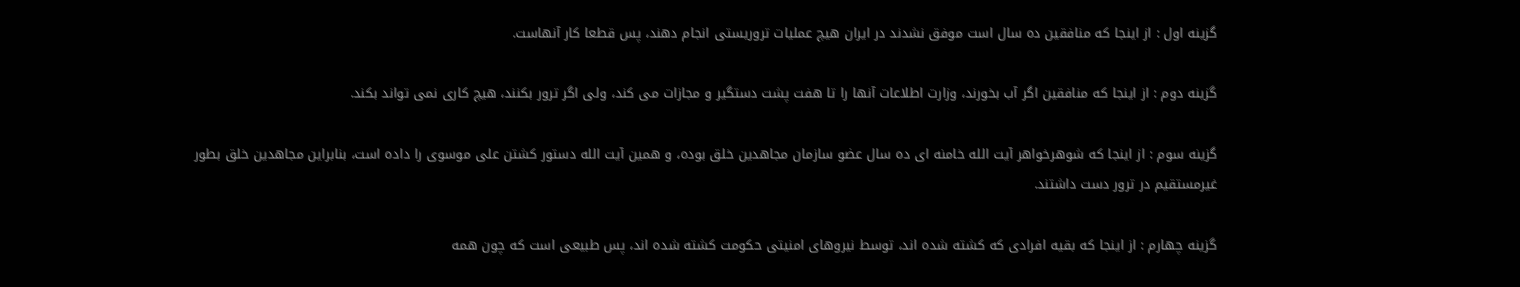گزینه اول : از اینجا که منافقین ده سال است موفق نشدند در ایران هیچ عملیات تروریستی انجام دهند، پس قطعا کار آنهاست.

گزینه دوم : از اینجا که منافقین اگر آب بخورند، وزارت اطلاعات آنها را تا هفت پشت دستگیر و مجازات می کند، ولی اگر ترور بکنند، هیچ کاری نمی تواند بکند.

گزینه سوم : از اینجا که شوهرخواهر آیت الله خامنه ای ده سال عضو سازمان مجاهدین خلق بوده، و همین آیت الله دستور کشتن علی موسوی را داده است، بنابراین مجاهدین خلق بطور غیرمستقیم در ترور دست داشتند.

گزینه چهارم : از اینجا که بقیه افرادی که کشته شده اند، توسط نیروهای امنیتی حکومت کشته شده اند، پس طبیعی است که چون همه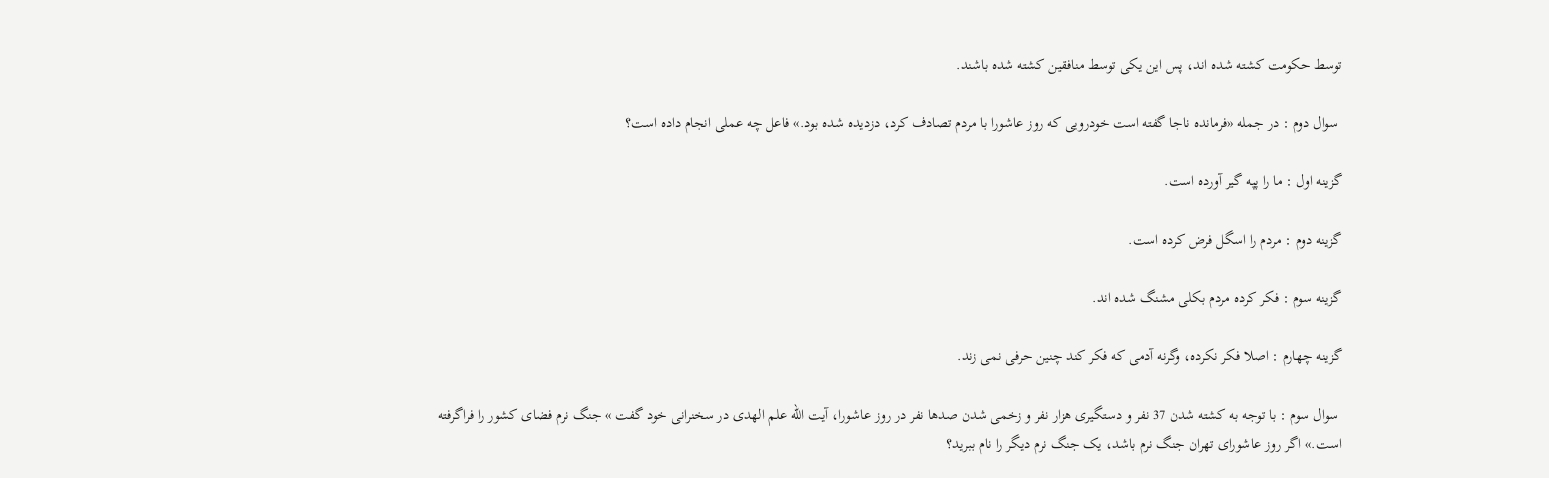توسط حکومت کشته شده اند، پس این یکی توسط منافقین کشته شده باشند.

 سوال دوم : در جمله «فرمانده ناجا گفته است خودرویی که روز عاشورا با مردم تصادف کرد، دزدیده شده بود.» فاعل چه عملی انجام داده است؟

گزینه اول : ما را پپه گیر آورده است.

گزینه دوم : مردم را اسگل فرض کرده است.

گزینه سوم : فکر کرده مردم بکلی مشنگ شده اند.

گزینه چهارم : اصلا فکر نکرده، وگرنه آدمی که فکر کند چنین حرفی نمی زند.

 سوال سوم : با توجه به کشته شدن 37 نفر و دستگیری هزار نفر و زخمی شدن صدها نفر در روز عاشورا، آیت الله علم الهدی در سخنرانی خود گفت » جنگ نرم فضای کشور را فراگرفته است.» اگر روز عاشورای تهران جنگ نرم باشد، یک جنگ نرم دیگر را نام ببرید؟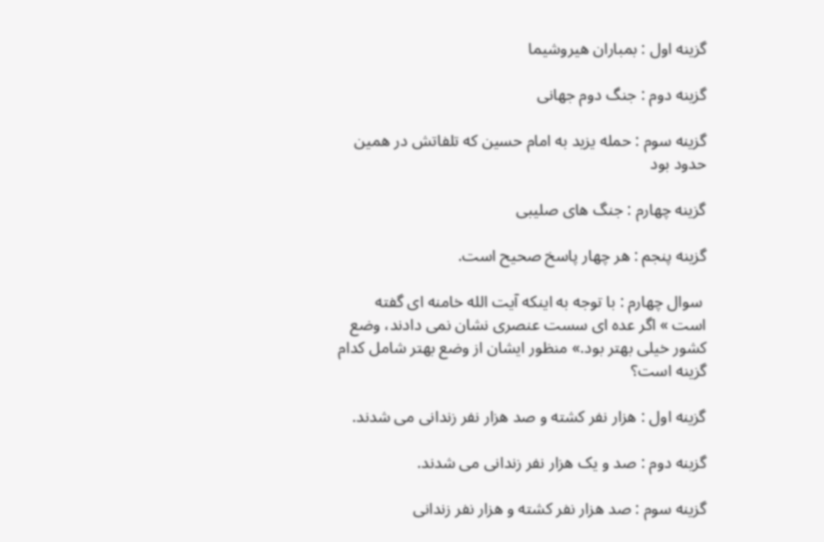گزینه اول : بمباران هیروشیما

گزینه دوم : جنگ دوم جهانی

گزینه سوم : حمله یزید به امام حسین که تلفاتش در همین حدود بود

گزینه چهارم : جنگ های صلیبی

گزینه پنجم : هر چهار پاسخ صحیح است.

 سوال چهارم : با توجه به اینکه آیت الله خامنه ای گفته است » اگر عده ای سست عنصری نشان نمی دادند، وضع کشور خیلی بهتر بود.» منظور ایشان از وضع بهتر شامل کدام گزینه است؟

گزینه اول : هزار نفر کشته و صد هزار نفر زندانی می شدند.

گزینه دوم : صد و یک هزار نفر زندانی می شدند.

گزینه سوم : صد هزار نفر کشته و هزار نفر زندانی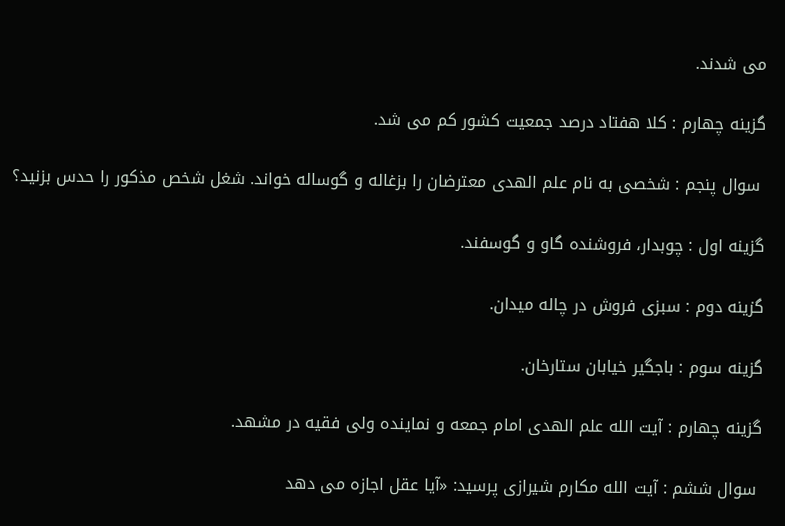می شدند.

گزینه چهارم : کلا هفتاد درصد جمعیت کشور کم می شد.

 سوال پنجم : شخصی به نام علم الهدی معترضان را بزغاله و گوساله خواند. شغل شخص مذکور را حدس بزنید؟

گزینه اول : چوبدار، فروشنده گاو و گوسفند.

گزینه دوم : سبزی فروش در چاله میدان.

گزینه سوم : باجگیر خیابان ستارخان.

گزینه چهارم : آیت الله علم الهدی امام جمعه و نماینده ولی فقیه در مشهد.

 سوال ششم : آیت الله مکارم شیرازی پرسید: «آیا عقل اجازه می دهد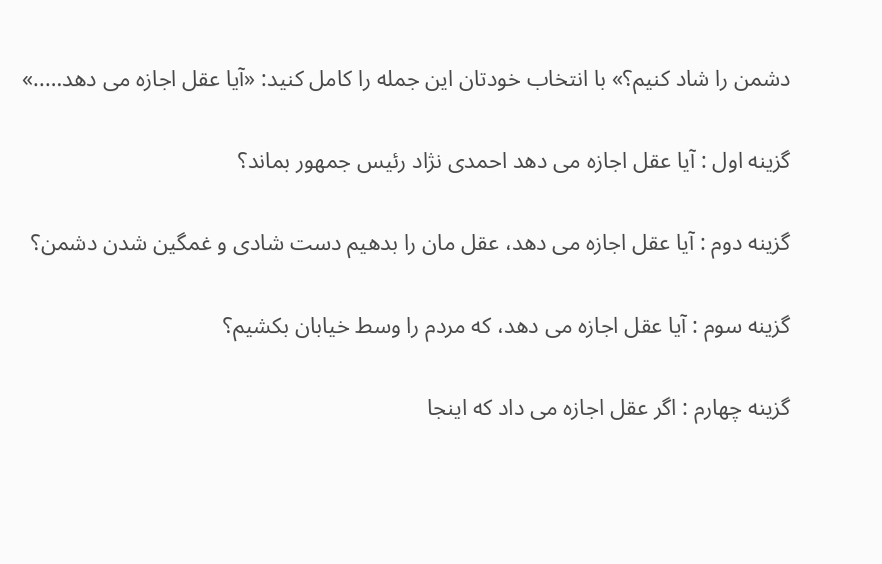دشمن را شاد کنیم؟» با انتخاب خودتان این جمله را کامل کنید: «آیا عقل اجازه می دهد…..»

گزینه اول : آیا عقل اجازه می دهد احمدی نژاد رئیس جمهور بماند؟

گزینه دوم : آیا عقل اجازه می دهد، عقل مان را بدهیم دست شادی و غمگین شدن دشمن؟

گزینه سوم : آیا عقل اجازه می دهد، که مردم را وسط خیابان بکشیم؟

گزینه چهارم : اگر عقل اجازه می داد که اینجا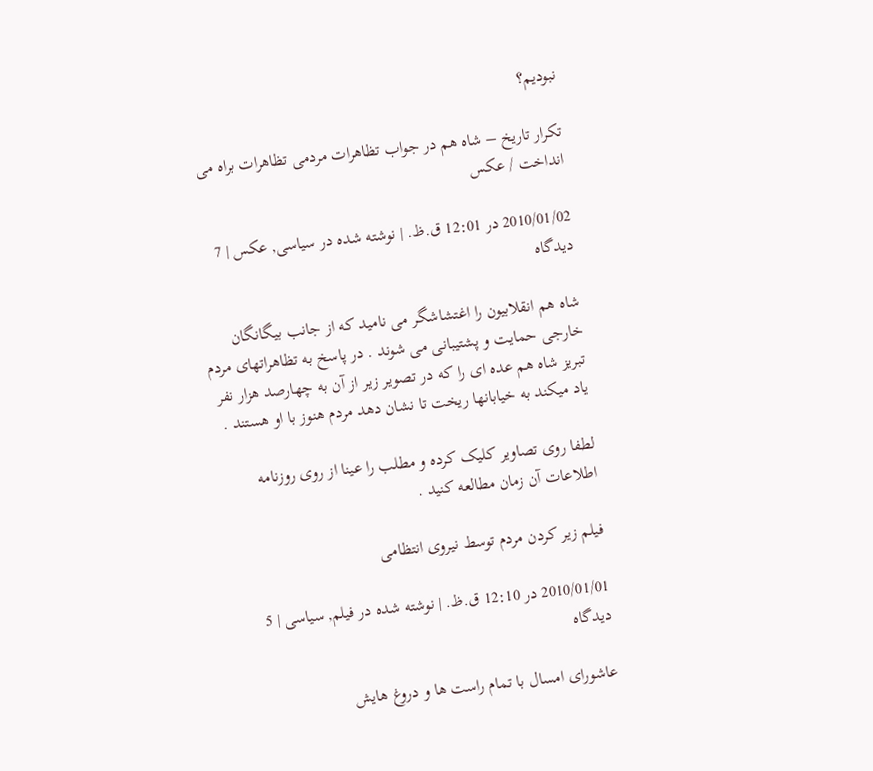نبودیم؟

تکرار تاریخ – شاه هم در جواب تظاهرات مردمی تظاهرات براه می انداخت / عکس

2010/01/02 در 12:01 ق.ظ. | نوشته شده در سیاسی, عکس | 7 دیدگاه

شاه هم انقلابیون را اغتشاشگر می نامید که از جانب بیگانگان خارجی حمایت و پشتیبانی می شوند . در پاسخ به تظاهراتهای مردم تبریز شاه هم عده ای را که در تصویر زیر از آن به چهارصد هزار نفر یاد میکند به خیابانها ریخت تا نشان دهد مردم هنوز با او هستند .

لطفا روی تصاویر کلیک کرده و مطلب را عینا از روی روزنامه اطلاعات آن زمان مطالعه کنید .

فیلم زیر کردن مردم توسط نیروی انتظامی

2010/01/01 در 12:10 ق.ظ. | نوشته شده در فیلم, سیاسی | 5 دیدگاه

عاشورای امسال با تمام راست ها و دروغ هایش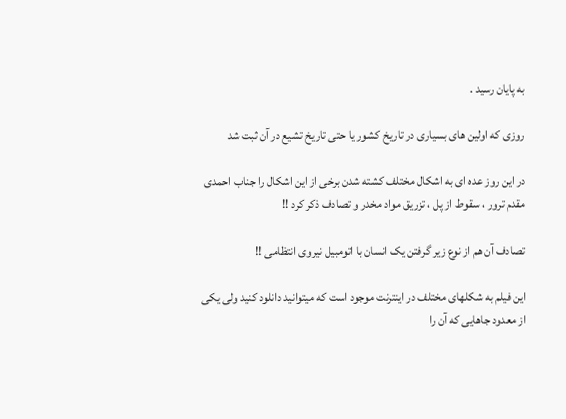به پایان رسید .

روزی که اولین های بسیاری در تاریخ کشور یا حتی تاریخ تشیع در آن ثبت شد

در این روز عده ای به اشکال مختلف کشته شدن برخی از این اشکال را جناب احمدی مقدم ترور ، سقوط از پل ، تزریق مواد مخدر و تصادف ذکر کرد !!

تصادف آن هم از نوع زیر گرفتن یک انسان با اتومبیل نیروی انتظامی !!

این فیلم به شکلهای مختلف در اینترنت موجود است که میتوانید دانلود کنید ولی یکی از معدود جاهایی که آن را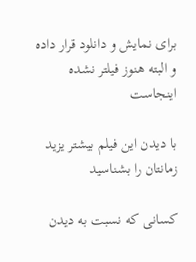برای نمایش و دانلود قرار داده و البته هنوز فیلتر نشده اینجاست

با دیدن این فیلم بیشتر یزید زمانتان را بشناسید

کسانی که نسبت به دیدن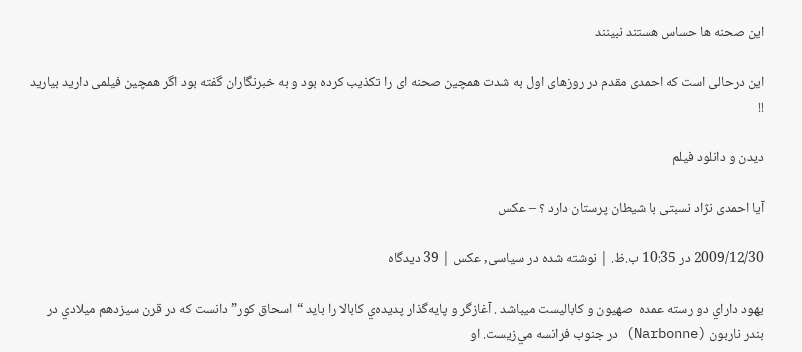این صحنه ها حساس هستند نبینند

این درحالی است که احمدی مقدم در روزهای اول به شدت همچین صحنه ای را تکذیب کرده بود و به خبرنگاران گفته بود اگر همچین فیلمی دارید بیارید !!

دیدن و دانلود فیلم

آیا احمدی نژاد نسبتی با شیطان پرستان دارد ؟ – عکس

2009/12/30 در 10:35 ب.ظ. | نوشته شده در سیاسی, عکس | 39 دیدگاه

يهود داراي دو رسته عمده  صهيون و کاباليست ميباشد . آغازگر و پايه‌گذار پديده‌ي کابالا را بايد “اسحاق کور” دانست که در قرن سيزدهم ميلادي در بندر ناربون (Narbonne) در جنوب فرانسه مي‌زيست. او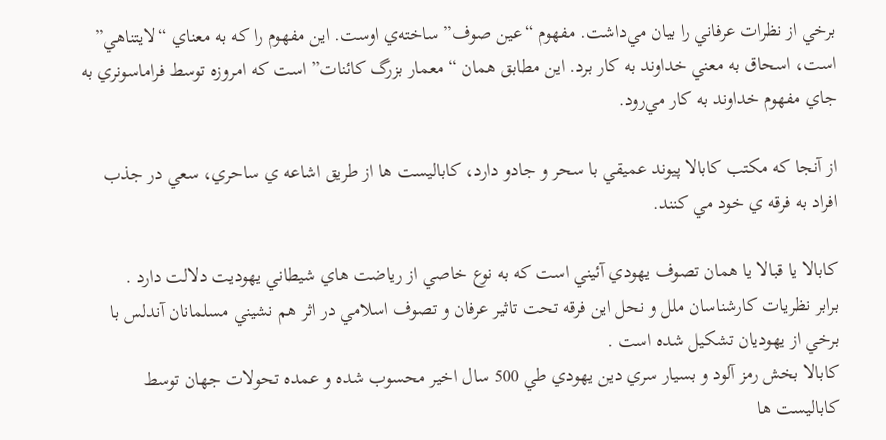برخي از نظرات عرفاني را بيان مي‌داشت. مفهوم “عين صوف” ساخته‌ي اوست. اين مفهوم را که به معناي “لايتناهي” است، اسحاق به معني خداوند به کار برد. اين مطابق همان “معمار بزرگ کائنات” است که امروزه توسط فراماسونري به جاي مفهوم خداوند به کار مي‌رود.

از آنجا که مکتب کابالا پيوند عميقي با سحر و جادو دارد، کاباليست ها از طريق اشاعه ي ساحري، سعي در جذب افراد به فرقه ي خود مي کنند.

کابالا يا قبالا يا همان تصوف يهودي آئيني است که به نوع خاصي از رياضت هاي شيطاني يهوديت دلالت دارد .
برابر نظريات کارشناسان ملل و نحل اين فرقه تحت تاثير عرفان و تصوف اسلامي در اثر هم نشيني مسلمانان آندلس با برخي از يهوديان تشکيل شده است .
کابالا بخش رمز آلود و بسيار سري دين يهودي طي 500 سال اخير محسوب شده و عمده تحولات جهان توسط کاباليست ها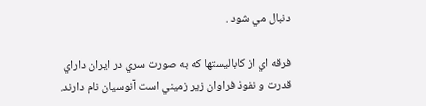دنبال مي شود .

فرقه اي از کاباليستها که به صورت سري در ايران داراي قدرت و نفوذ فراوان زير زميني است آنوسيان نام دارند.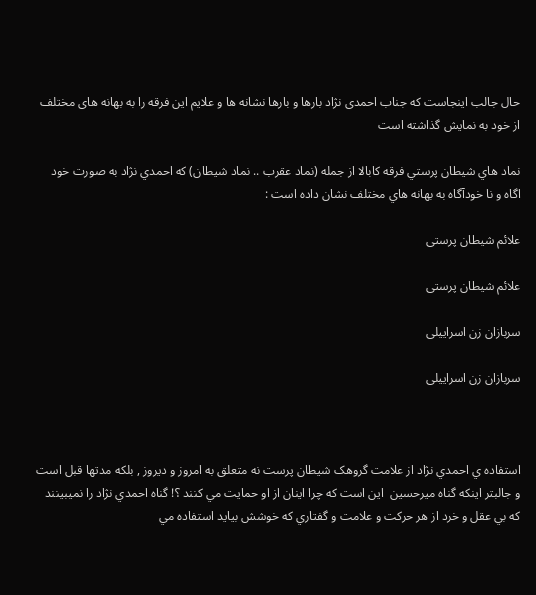حال جالب اینجاست که جناب احمدی نژاد بارها و بارها نشانه ها و علایم این فرقه را به بهانه های مختلف از خود به نمایش گذاشته است

نماد هاي شيطان پرستي فرقه کابالا از جمله (نماد عقرب .. نماد شيطان) که احمدي نژاد به صورت خود اگاه و نا خودآگاه به بهانه هاي مختلف نشان داده است :

علائم شیطان پرستی

علائم شیطان پرستی

سربازان زن اسراییلی

سربازان زن اسراییلی



استفاده ي احمدي نژاد از علامت گروهک شيطان پرست نه متعلق به امروز و ديروز , بلکه مدتها قبل است و جالبتر اينکه گناه ميرحسين  اين است که چرا اینان از او حمايت مي کنند ؟! گناه احمدي نژاد را نميبينند که بي عقل و خرد از هر حرکت و علامت و گفتاري که خوشش بيايد استفاده مي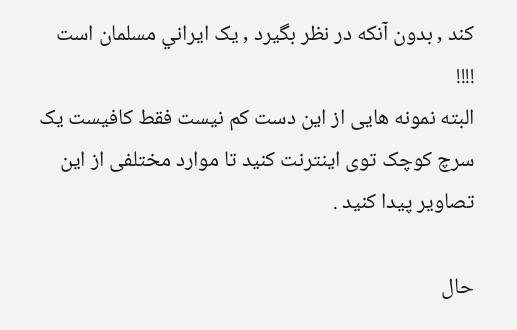کند , بدون آنکه در نظر بگيرد , يک ايراني مسلمان است !!!!
البته نمونه هایی از این دست کم نیست فقط کافیست یک سرچ کوچک توی اینترنت کنید تا موارد مختلفی از این تصاویر پیدا کنید .

حال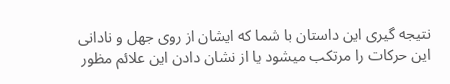نتیجه گیری این داستان با شما که ایشان از روی جهل و نادانی این حرکات را مرتکب میشود یا از نشان دادن این علائم مظور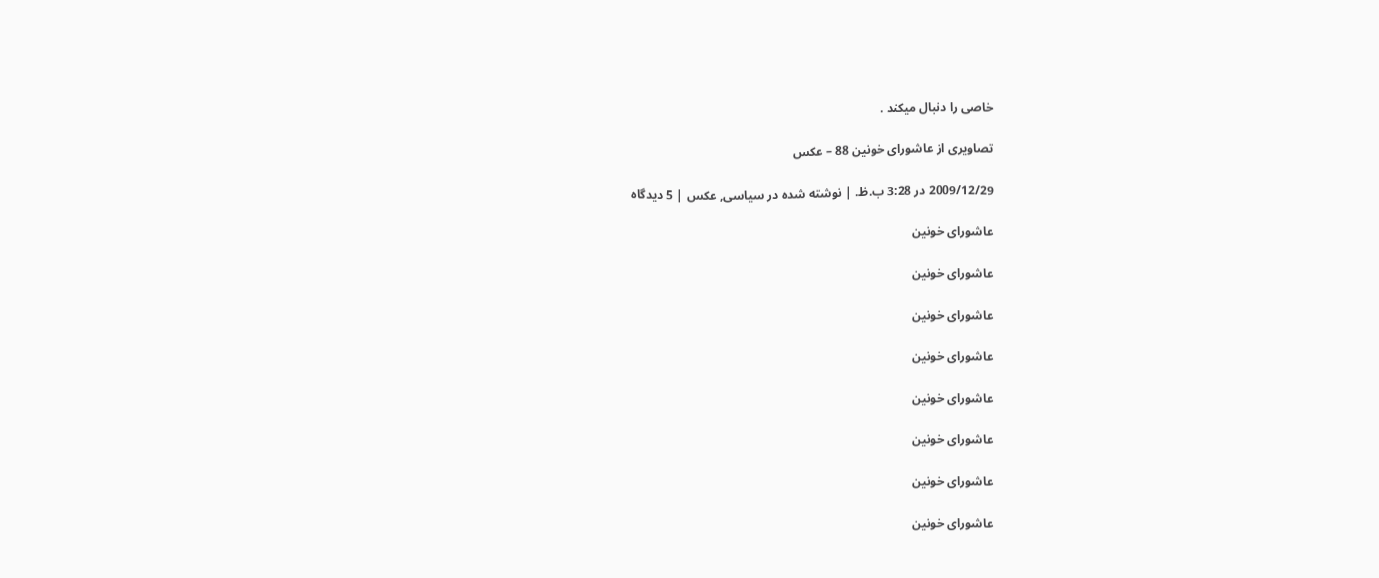خاصی را دنبال میکند .

تصاویری از عاشورای خونین 88 – عکس

2009/12/29 در 3:28 ب.ظ. | نوشته شده در سیاسی, عکس | 5 دیدگاه

عاشورای خونین

عاشورای خونین

عاشورای خونین

عاشورای خونین

عاشورای خونین

عاشورای خونین

عاشورای خونین

عاشورای خونین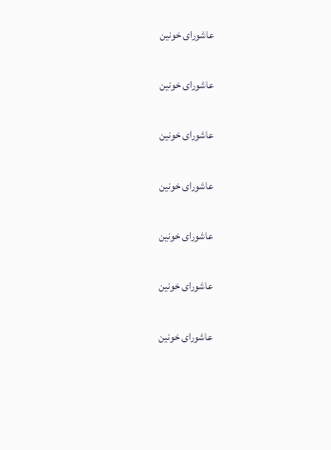عاشورای خونین

عاشورای خونین

عاشورای خونین

عاشورای خونین

عاشورای خونین

عاشورای خونین

عاشورای خونین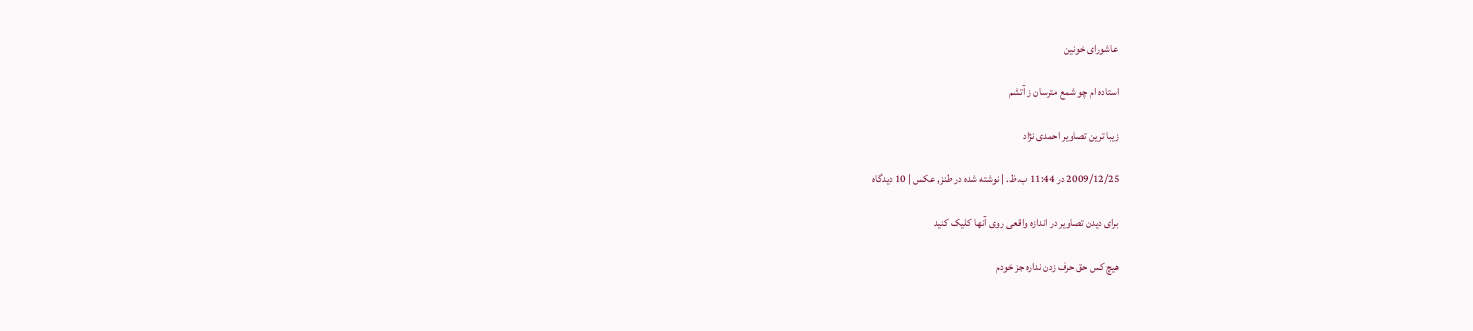عاشورای خونین

استاده ام چو شمع مترسان ز آتشم

زیبا ترین تصاویر احمدی نژاد

2009/12/25 در 11:44 ب.ظ. | نوشته شده در طنز, عکس | 10 دیدگاه

برای دیدن تصاویر در اندازه واقعی روی آنها کلیک کنید

هیچ کس حق حرف زدن نداره جز خودم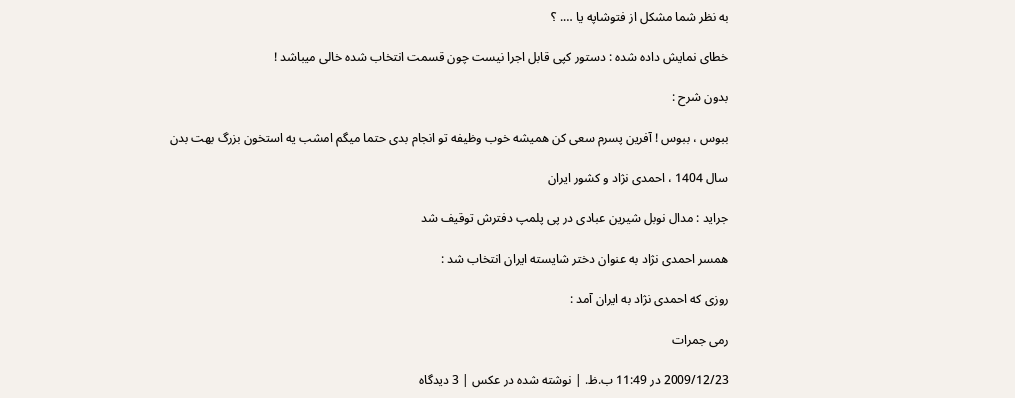به نظر شما مشکل از فتوشاپه یا …. ؟

خطای نمایش داده شده : دستور کپی قابل اجرا نیست چون قسمت انتخاب شده خالی میباشد !

بدون شرح :

ببوس ، ببوس ! آفرین پسرم سعی کن همیشه خوب وظیفه تو انجام بدی حتما میگم امشب یه استخون بزرگ بهت بدن

سال 1404 ، احمدی نژاد و کشور ایران

جراید : مدال نوبل شیرین عبادی در پی پلمپ دفترش توقیف شد

همسر احمدی نژاد به عنوان دختر شایسته ایران انتخاب شد :

روزی که احمدی نژاد به ایران آمد :

رمی جمرات

2009/12/23 در 11:49 ب.ظ. | نوشته شده در عکس | 3 دیدگاه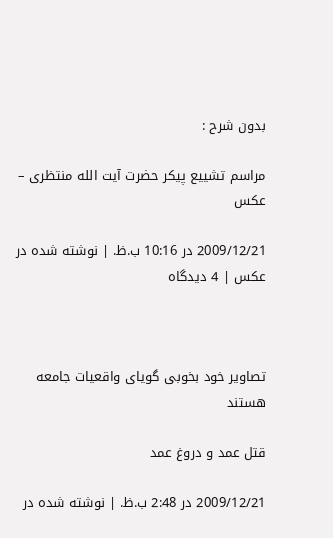بدون شرح :

مراسم تشییع پیکر حضرت آیت الله منتظری – عکس

2009/12/21 در 10:16 ب.ظ. | نوشته شده در عکس | 4 دیدگاه



تصاویر خود بخوبی گویای واقعیات جامعه هستند

قتل عمد و دروغ عمد

2009/12/21 در 2:48 ب.ظ. | نوشته شده در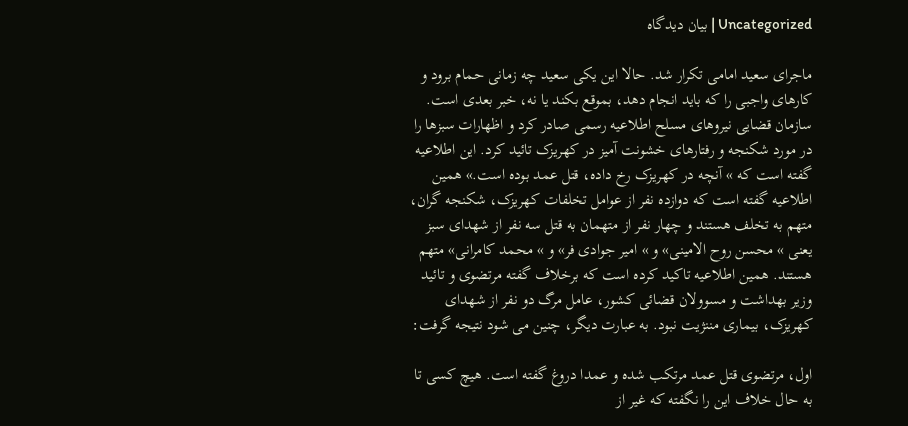Uncategorized | بیان دیدگاه

ماجرای سعید امامی تکرار شد. حالا این یکی سعید چه زمانی حمام برود و کارهای واجبی را که باید انجام دهد، بموقع بکند یا نه، خبر بعدی است. سازمان قضایی نیروهای مسلح اطلاعیه رسمی صادر کرد و اظهارات سبزها را در مورد شکنجه و رفتارهای خشونت آمیز در کهریزک تائید کرد. این اطلاعیه گفته است که » آنچه در کهریزک رخ داده، قتل عمد بوده است.» همین اطلاعیه گفته است که دوازده نفر از عوامل تخلفات کهریزک، شکنجه گران، متهم به تخلف هستند و چهار نفر از متهمان به قتل سه نفر از شهدای سبز یعنی » محسن روح الامینی» و » امیر جوادی فر» و » محمد کامرانی» متهم هستند. همین اطلاعیه تاکید کرده است که برخلاف گفته مرتضوی و تائید وزیر بهداشت و مسوولان قضائی کشور، عامل مرگ دو نفر از شهدای کهریزک، بیماری مننژیت نبود. به عبارت دیگر، چنین می شود نتیجه گرفت:

اول، مرتضوی قتل عمد مرتکب شده و عمدا دروغ گفته است. هیچ کسی تا به حال خلاف این را نگفته که غیر از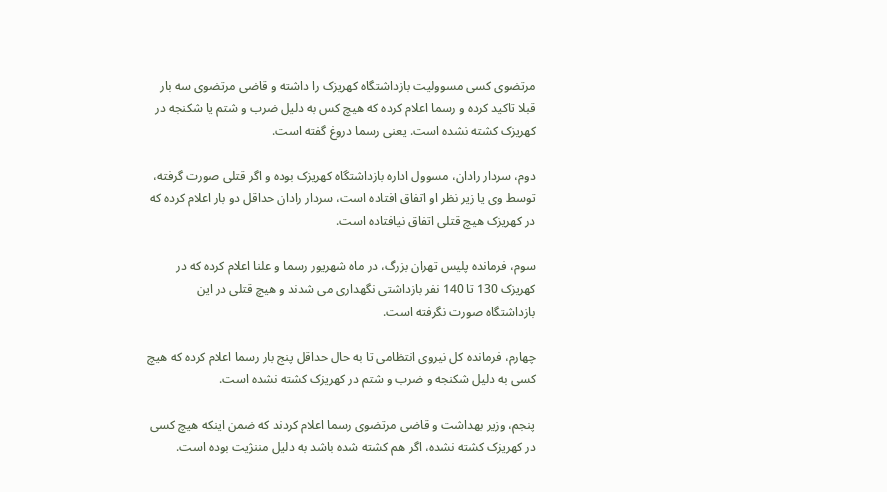مرتضوی کسی مسوولیت بازداشتگاه کهریزک را داشته و قاضی مرتضوی سه بار قبلا تاکید کرده و رسما اعلام کرده که هیچ کس به دلیل ضرب و شتم یا شکنجه در کهریزک کشته نشده است. یعنی رسما دروغ گفته است.

دوم، سردار رادان، مسوول اداره بازداشتگاه کهریزک بوده و اگر قتلی صورت گرفته، توسط وی یا زیر نظر او اتفاق افتاده است، سردار رادان حداقل دو بار اعلام کرده که در کهریزک هیچ قتلی اتفاق نیافتاده است.

سوم، فرمانده پلیس تهران بزرگ، در ماه شهریور رسما و علنا اعلام کرده که در کهریزک 130 تا 140 نفر بازداشتی نگهداری می شدند و هیچ قتلی در این بازداشتگاه صورت نگرفته است.

چهارم، فرمانده کل نیروی انتظامی تا به حال حداقل پنج بار رسما اعلام کرده که هیچ کسی به دلیل شکنجه و ضرب و شتم در کهریزک کشته نشده است.

پنجم، وزیر بهداشت و قاضی مرتضوی رسما اعلام کردند که ضمن اینکه هیچ کسی در کهریزک کشته نشده، اگر هم کشته شده باشد به دلیل مننژیت بوده است.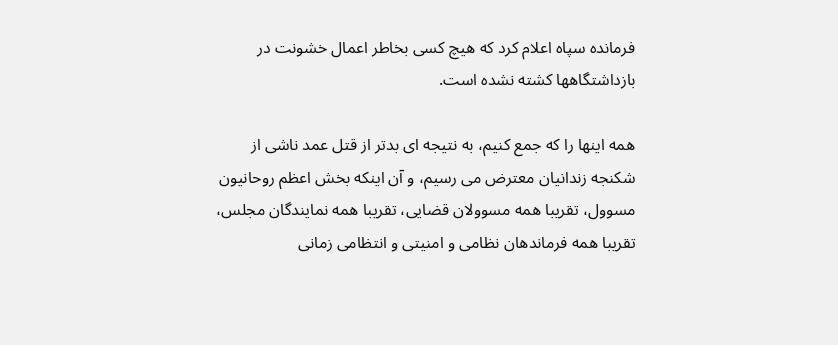فرمانده سپاه اعلام کرد که هیچ کسی بخاطر اعمال خشونت در بازداشتگاهها کشته نشده است.

همه اینها را که جمع کنیم، به نتیجه ای بدتر از قتل عمد ناشی از شکنجه زندانیان معترض می رسیم، و آن اینکه بخش اعظم روحانیون مسوول، تقریبا همه مسوولان قضایی، تقریبا همه نمایندگان مجلس، تقریبا همه فرماندهان نظامی و امنیتی و انتظامی زمانی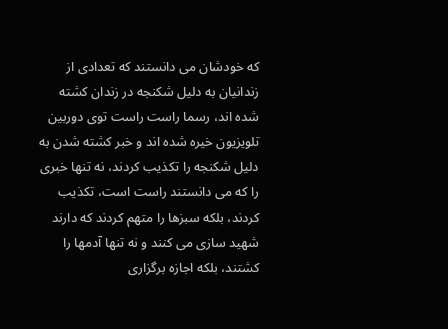که خودشان می دانستند که تعدادی از زندانیان به دلیل شکنجه در زندان کشته شده اند، رسما راست راست توی دوربین تلویزیون خیره شده اند و خبر کشته شدن به دلیل شکنجه را تکذیب کردند، نه تنها خبری را که می دانستند راست است، تکذیب کردند، بلکه سبزها را متهم کردند که دارند شهید سازی می کنند و نه تنها آدمها را کشتند، بلکه اجازه برگزاری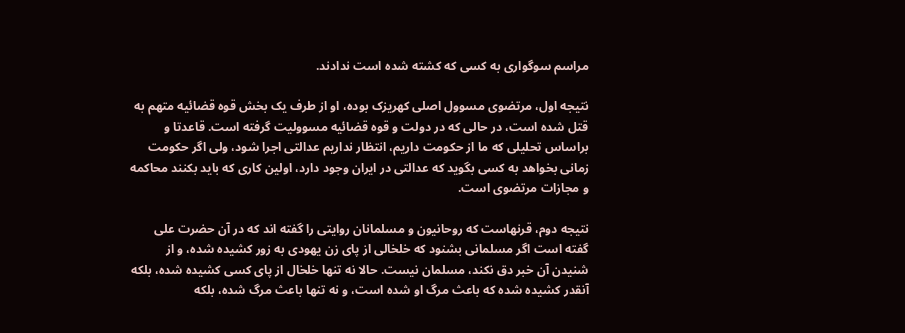مراسم سوگواری به کسی که کشته شده است ندادند.

نتیجه اول، مرتضوی مسوول اصلی کهریزک بوده، او از طرف یک بخش قوه قضائیه متهم به قتل شده است، در حالی که در دولت و قوه قضائیه مسوولیت گرفته است. قاعدتا و براساس تحلیلی که ما از حکومت داریم، انتظار نداریم عدالتی اجرا شود، ولی اگر حکومت زمانی بخواهد به کسی بگوید که عدالتی در ایران وجود دارد، اولین کاری که باید بکنند محاکمه و مجازات مرتضوی است.

نتیجه دوم، قرنهاست که روحانیون و مسلمانان روایتی را گفته اند که در آن حضرت علی گفته است اگر مسلمانی بشنود که خلخالی از پای زن یهودی به زور کشیده شده، و از شنیدن آن خبر دق نکند، مسلمان نیست. حالا نه تنها خلخال از پای کسی کشیده شده، بلکه آنقدر کشیده شده که باعث مرگ او شده است، و نه تنها باعث مرگ شده، بلکه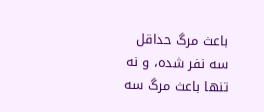باعث مرگ حداقل سه نفر شده، و نه تنها باعث مرگ سه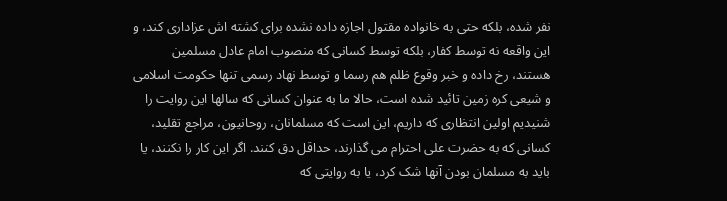نفر شده، بلکه حتی به خانواده مقتول اجازه داده نشده برای کشته اش عزاداری کند، و این واقعه نه توسط کفار، بلکه توسط کسانی که منصوب امام عادل مسلمین هستند، رخ داده و خبر وقوع ظلم هم رسما و توسط نهاد رسمی تنها حکومت اسلامی و شیعی کره زمین تائید شده است، حالا ما به عنوان کسانی که سالها این روایت را شنیدیم اولین انتظاری که داریم، این است که مسلمانان، روحانیون، مراجع تقلید، کسانی که به حضرت علی احترام می گذارند، حداقل دق کنند. اگر این کار را نکنند، یا باید به مسلمان بودن آنها شک کرد، یا به روایتی که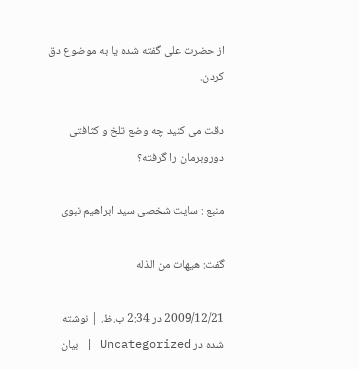از حضرت علی گفته شده یا به موضوع دق کردن.

دقت می کنید چه وضع تلخ و کثافتی دوروبرمان را گرفته؟

منبع : سایت شخصی سید ابراهیم نبوی

گفت: هیهات من الذله

2009/12/21 در 2:34 ب.ظ. | نوشته شده در Uncategorized | بیان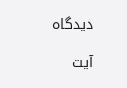دیدگاه

آیت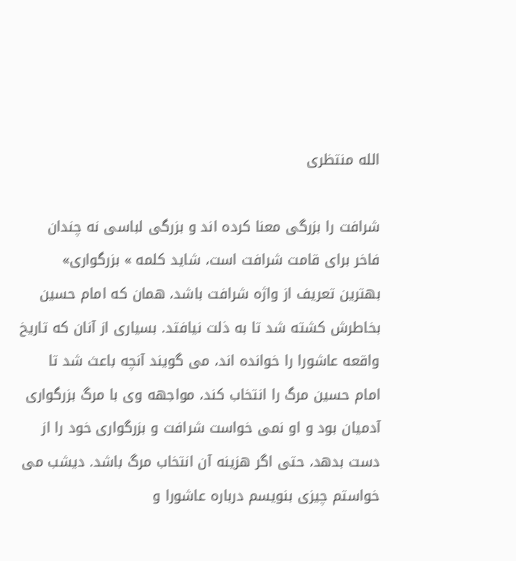الله منتظری

شرافت را بزرگی معنا کرده اند و بزرگی لباسی نه چندان فاخر برای قامت شرافت است، شاید کلمه » بزرگواری» بهترین تعریف از واژه شرافت باشد، همان که امام حسین بخاطرش کشته شد تا به ذلت نیافتد. بسیاری از آنان که تاریخ واقعه عاشورا را خوانده اند، می گویند آنچه باعث شد تا امام حسین مرگ را انتخاب کند، مواجهه وی با مرگ بزرگواری آدمیان بود و او نمی خواست شرافت و بزرگواری خود را از دست بدهد، حتی اگر هزینه آن انتخاب مرگ باشد. دیشب می خواستم چیزی بنویسم درباره عاشورا و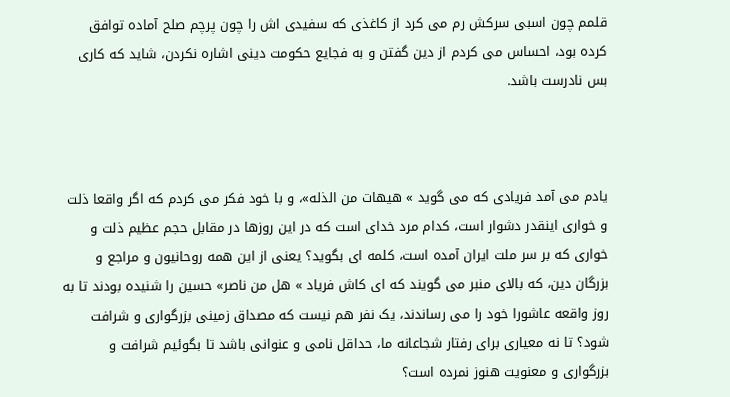قلمم چون اسبی سرکش رم می کرد از کاغذی که سفیدی اش را چون پرچم صلح آماده توافق کرده بود، احساس می کردم از دین گفتن و به فجایع حکومت دینی اشاره نکردن، شاید که کاری بس نادرست باشد.



یادم می آمد فریادی که می گوید » هیهات من الذله»، و با خود فکر می کردم که اگر واقعا ذلت و خواری اینقدر دشوار است، کدام مرد خدای است که در این روزها در مقابل حجم عظیم ذلت و خواری که بر سر ملت ایران آمده است، کلمه ای بگوید؟ یعنی از این همه روحانیون و مراجع و بزرگان دین، که بالای منبر می گویند که ای کاش فریاد » هل من ناصر» حسین را شنیده بودند تا به روز واقعه عاشورا خود را می رساندند، یک نفر هم نیست که مصداق زمینی بزرگواری و شرافت شود؟ تا نه معیاری برای رفتار شجاعانه ما، حداقل نامی و عنوانی باشد تا بگوئیم شرافت و بزرگواری و معنویت هنوز نمرده است؟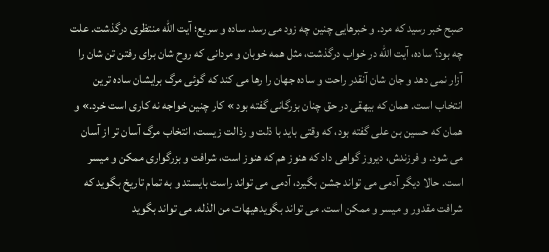صبح خبر رسید که مرد. و خبرهایی چنین چه زود می رسد. ساده و سریع؛ آیت الله منتظری درگذشت. علت چه بود؟ ساده، آیت الله در خواب درگذشت، مثل همه خوبان و مردانی که روح شان برای رفتن تن شان را آزار نمی دهد و جان شان آنقدر راحت و ساده جهان را رها می کند که گوئی مرگ برایشان ساده ترین انتخاب است. همان که بیهقی در حق چنان بزرگانی گفته بود » کار چنین خواجه نه کاری است خرد.» و همان که حسین بن علی گفته بود، که وقتی باید با ذلت و رذالت زیست، انتخاب مرگ آسان تر از آسان می شود. و فرزندش، دیروز گواهی داد که هنوز هم که هنوز است، شرافت و بزرگواری ممکن و میسر است. حالا دیگر آدمی می تواند جشن بگیرد، آدمی می تواند راست بایستد و به تمام تاریخ بگوید که شرافت مقدور و میسر و ممکن است. می تواند بگویدهیهات من الذله. می تواند بگوید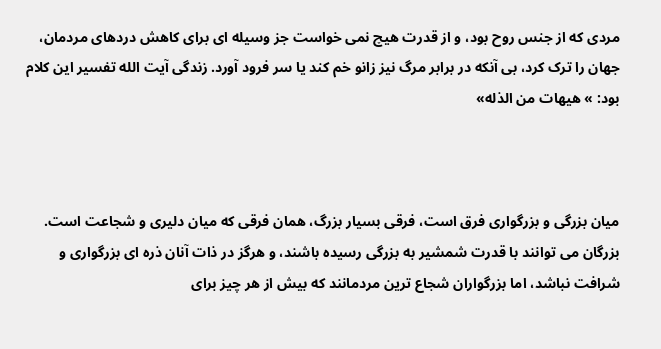مردی که از جنس روح بود، و از قدرت هیچ نمی خواست جز وسیله ای برای کاهش دردهای مردمان، جهان را ترک کرد، بی آنکه در برابر مرگ نیز زانو خم کند یا سر فرود آورد. زندگی آیت الله تفسیر این کلام بود: » هیهات من الذله»



میان بزرگی و بزرگواری فرق است، فرقی بسیار بزرگ، همان فرقی که میان دلیری و شجاعت است. بزرگان می توانند با قدرت شمشیر به بزرگی رسیده باشند، و هرگز در ذات آنان ذره ای بزرگواری و شرافت نباشد، اما بزرگواران شجاع ترین مردمانند که بیش از هر چیز برای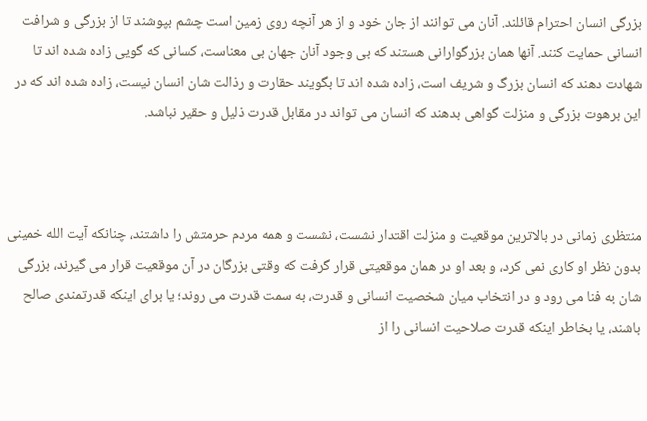بزرگی انسان احترام قائلند. آنان می توانند از جان خود و از هر آنچه روی زمین است چشم بپوشند تا از بزرگی و شرافت انسانی حمایت کنند. آنها همان بزرگوارانی هستند که بی وجود آنان جهان بی معناست، کسانی که گویی زاده شده اند تا شهادت دهند که انسان بزرگ و شریف است، زاده شده اند تا بگویند حقارت و رذالت شان انسان نیست، زاده شده اند که در این برهوت بزرگی و منزلت گواهی بدهند که انسان می تواند در مقابل قدرت ذلیل و حقیر نباشد.



منتظری زمانی در بالاترین موقعیت و منزلت اقتدار نشست، نشست و همه مردم حرمتش را داشتند، چنانکه آیت الله خمینی بدون نظر او کاری نمی کرد، و بعد او در همان موقعیتی قرار گرفت که وقتی بزرگان در آن موقعیت قرار می گیرند، بزرگی شان به فنا می رود و در انتخاب میان شخصیت انسانی و قدرت، به سمت قدرت می روند؛ یا برای اینکه قدرتمندی صالح باشند، یا بخاطر اینکه قدرت صلاحیت انسانی را از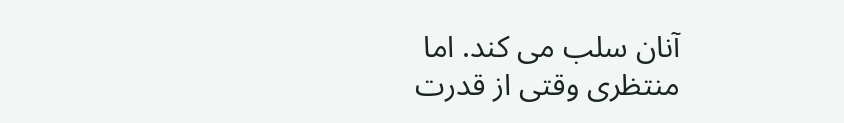آنان سلب می کند. اما منتظری وقتی از قدرت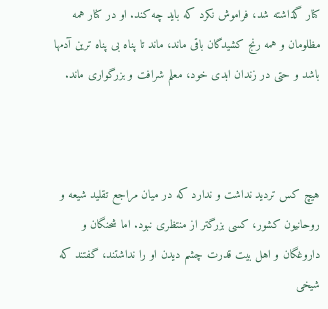کنار گذاشته شد، فراموش نکرد که باید چه کند. او در کنار همه مظلومان و همه رنج کشیدگان باقی ماند، ماند تا پناه بی پناه ترین آدمها باشد و حتی در زندان ابدی خود، معلم شرافت و بزرگواری ماند.



هیچ کس تردید نداشت و ندارد که در میان مراجع تقلید شیعه و روحانیون کشور، کسی بزرگتر از منتظری نبود. اما شحنگان و داروغگان و اهل بیت قدرت چشم دیدن او را نداشتند، گفتند که شیخی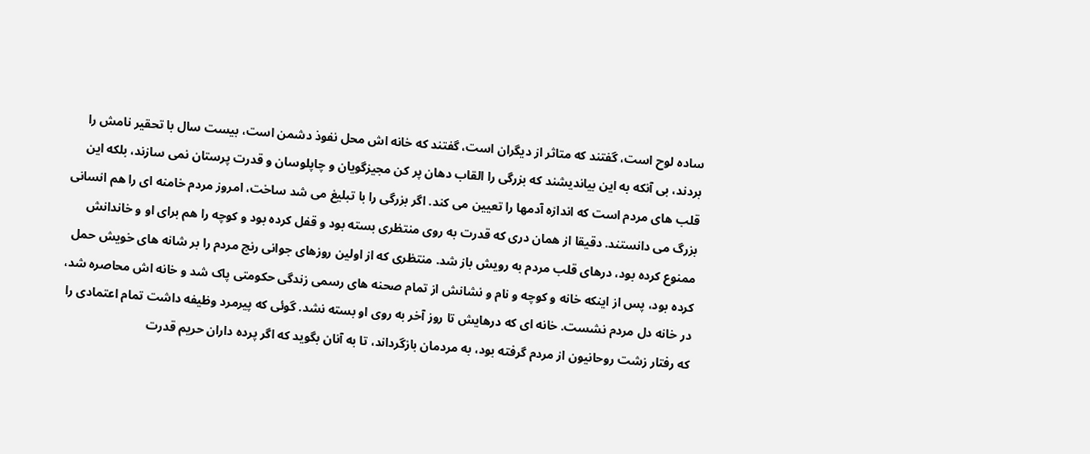ساده لوح است، گفتند که متاثر از دیگران است، گفتند که خانه اش محل نفوذ دشمن است، بیست سال با تحقیر نامش را بردند، بی آنکه به این بیاندیشند که بزرگی را القاب دهان پر کن مجیزگویان و چاپلوسان و قدرت پرستان نمی سازند، بلکه این قلب های مردم است که اندازه آدمها را تعیین می کند. اگر بزرگی را با تبلیغ می شد ساخت، امروز مردم خامنه ای را هم انسانی بزرگ می دانستند. دقیقا از همان دری که قدرت به روی منتظری بسته بود و قفل کرده بود و کوچه را هم برای او و خاندانش ممنوع کرده بود، درهای قلب مردم به رویش باز شد. منتظری که از اولین روزهای جوانی رنج مردم را بر شانه های خویش حمل کرده بود، پس از اینکه خانه و کوچه و نام و نشانش از تمام صحنه های رسمی زندگی حکومتی پاک شد و خانه اش محاصره شد، در خانه دل مردم نشست. خانه ای که درهایش تا روز آخر به روی او بسته نشد. گوئی که پیرمرد وظیفه داشت تمام اعتمادی را که رفتار زشت روحانیون از مردم گرفته بود، به مردمان بازگرداند، تا به آنان بگوید که اگر پرده داران حریم قدرت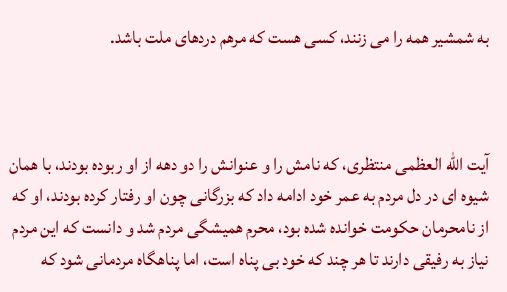به شمشیر همه را می زنند، کسی هست که مرهم دردهای ملت باشد.



آیت الله العظمی منتظری، که نامش را و عنوانش را دو دهه از او ربوده بودند، با همان شیوه ای در دل مردم به عمر خود ادامه داد که بزرگانی چون او رفتار کرده بودند، او که از نامحرمان حکومت خوانده شده بود، محرم همیشگی مردم شد و دانست که این مردم نیاز به رفیقی دارند تا هر چند که خود بی پناه است، اما پناهگاه مردمانی شود که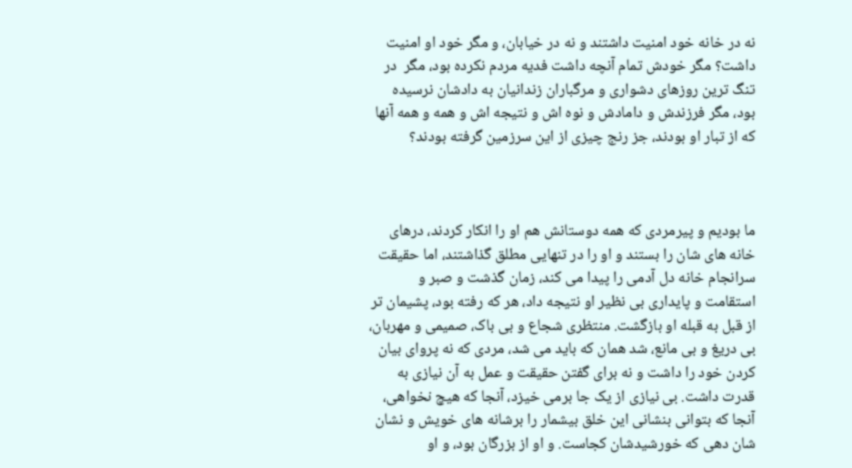نه در خانه خود امنیت داشتند و نه در خیابان، و مگر خود او امنیت داشت؟ مگر خودش تمام آنچه داشت فدیه مردم نکرده بود، مگر  در تنگ ترین روزهای دشواری و مرگباران زندانیان به دادشان نرسیده بود، مگر فرزندش و دامادش و نوه اش و نتیجه اش و همه و همه آنها که از تبار او بودند، جز رنج چیزی از این سرزمین گرفته بودند؟



ما بودیم و پیرمردی که همه دوستانش هم او را انکار کردند، درهای خانه های شان را بستند و او را در تنهایی مطلق گذاشتند، اما حقیقت سرانجام خانه دل آدمی را پیدا می کند، زمان گذشت و صبر و استقامت و پایداری بی نظیر او نتیجه داد، هر که رفته بود، پشیمان تر از قبل به قبله او بازگشت. منتظری شجاع و بی باک، صمیمی و مهربان، بی دریغ و بی مانع، شد همان که باید می شد، مردی که نه پروای بیان کردن خود را داشت و نه برای گفتن حقیقت و عمل به آن نیازی به قدرت داشت. بی نیازی از یک جا برمی خیزد، آنجا که هیچ نخواهی، آنجا که بتوانی بنشانی این خلق بیشمار را برشانه های خویش و نشان شان دهی که خورشیدشان کجاست. و او از بزرگان بود، و او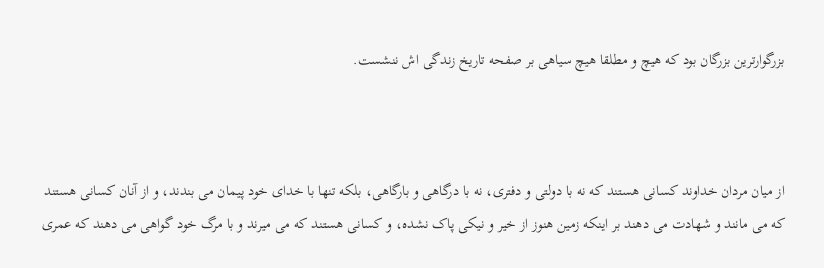بزرگوارترین بزرگان بود که هیچ و مطلقا هیچ سیاهی بر صفحه تاریخ زندگی اش ننشست.



از میان مردان خداوند کسانی هستند که نه با دولتی و دفتری، نه با درگاهی و بارگاهی، بلکه تنها با خدای خود پیمان می بندند، و از آنان کسانی هستند که می مانند و شهادت می دهند بر اینکه زمین هنوز از خیر و نیکی پاک نشده، و کسانی هستند که می میرند و با مرگ خود گواهی می دهند که عمری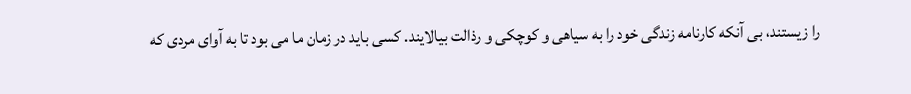را زیستند، بی آنکه کارنامه زندگی خود را به سیاهی و کوچکی و رذالت بیالایند. کسی باید در زمان ما می بود تا به آوای مردی که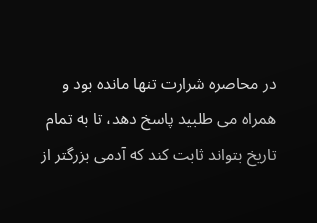در محاصره شرارت تنها مانده بود و همراه می طلبید پاسخ دهد، تا به تمام تاریخ بتواند ثابت کند که آدمی بزرگتر از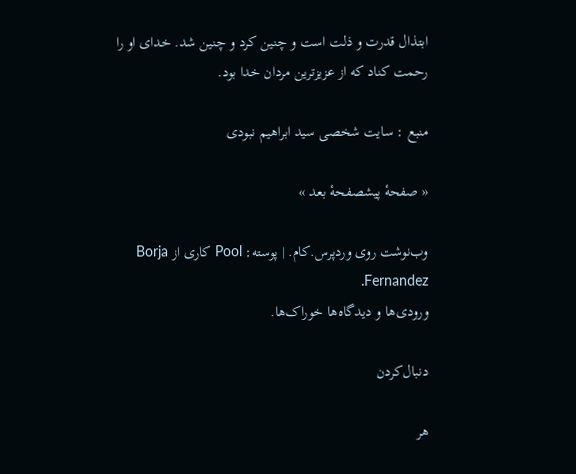ابتذال قدرت و ذلت است و چنین کرد و چنین شد. خدای او را رحمت کناد که از عزیزترین مردان خدا بود.

منبع : سایت شخصی سید ابراهیم نبودی

« صفحهٔ پیشصفحهٔ بعد »

وب‌نوشت روی وردپرس.کام. | پوسته: Pool کاری از Borja Fernandez.
ورودی‌ها و دیدگاه‌ها خوراک‌ها.

دنبال‌کردن

هر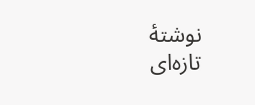نوشتهٔ تازه‌ای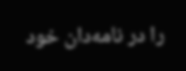را در نامه‌دان خود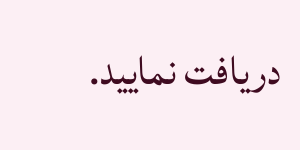دریافت نمایید.